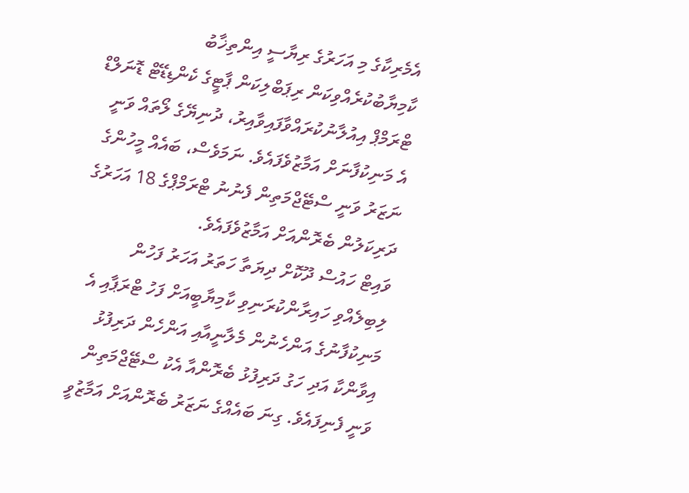އެމެރިކާގެ މި އަހަރުގެ ރިޔާސީ އިންތިޚާބު ކާމިޔާބުކުރެއްވިކަން ރިޕަބްލިކަން ޕާޓީގެ ކެންޑިޑޭޓް ޑޮނަލްޑް ޓްރަމްޕް އިއުލާނުކުރައްވާފައިވާއިރު، ދުނިޔޭގެ ލޯތައް ވަނީ އެ މަނިކުފާނަށް އަމާޒުވެފައެވެ. ނަމަވެސް، ބައެއް މީހުންގެ ނަޒަރު ވަނީ ސްޓޭޖްމަތިން ފެނުނު ޓްރަމްޕްގެ 18 އަހަރުގެ ދަރިކަލުން ބެރޮންއަށް އަމާޒުވެފައެވެ.
ވައިޓް ހައުސް ދޫކޮށް ދިޔަތާ ހަތަރު އަހަރު ފަހުން ލިބިލެއްވި ހައިރާންކުރަނިވި ކާމިޔާބީއަށް ފަހު ޓްރަޕާއި އެ މަނިކުފާނުގެ އަންހެނުން މެލާނީއާއި އަންހެން ދަރިފުޅު އިވާންކާ އަދި ހަގު ދަރިފުޅު ބެރޮންއާ އެކު ސްޓޭޖްމަތިން ވަނީ ފެނިފައެވެ. ގިނަ ބައެއްގެ ނަޒަރު ބެރޮންއަށް އަމާޒުވީ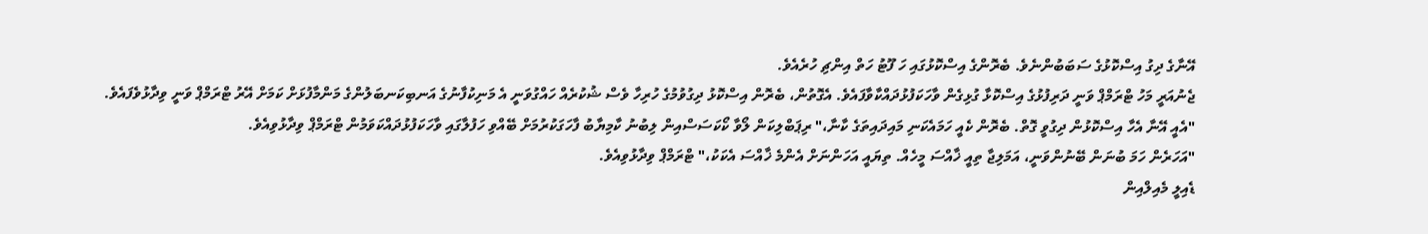އޭނާގެ ދިގު އިސްކޮޅުގެ ސަބަބުންނެވެ. ބެރޮންގެ އިސްކޮޅުގައި ހަ ފޫޓު ހަތް އިންޗި ހުރެއެވެ.
ޖެނުއަރީ މަހު ޓްރަމްޕް ވަނީ ދަރިފުޅުގެ އިސްކޮޅާ ގުޅިގެން ވާހަކަފުޅުދައްކާވާފައެވެ. އެގޮތުން، ބެރޮން އިސްކޮޅު ދިގުވުމުގެ ހުރިހާ ވެސް ޝުކުރެއް ހައްގުވަނީ އެ މަނިކުފާނުގެ އަނބިކަނބަލުންގެ މަންމާފުޅަށް ކަމަށް އޭރު ޓްރަމްޕް ވަނީ ވިދާޅުވެފައެވެ.
"އެއީ އޭނާ އެހާ އިސްކޮޅުން ދިގުވީ ގޮތް. ބެރޮން ކެއީ ހަމައެކަނި މައިދައިތަގެ ކާނާ،" ރިޕަބްލިކަން ލޯވާ ކޯކަސަސްއިން ލިބުނު ކާމިޔާބު ފާހަގަކުރުމަށް ބޭއްވި ހަފުލާގައި ވާހަކަފުޅުދައްކަވަމުން ޓްރަމްޕް ވިދާޅުވިއެވެ.
"އަހަރެން ހަމަ ބުނަން ބޭނުންވަނީ، އަމަލިޖާ ތިއީ ޚާއްސަ މީހެއް. ތިޔައީ އަހަންނަށް އެންމެ ޚާއްސަ އެކަކު،" ޓްރަމްޕް ވިދާޅުވިއެވެ.
ޑެއިލީ މެއިލްއިން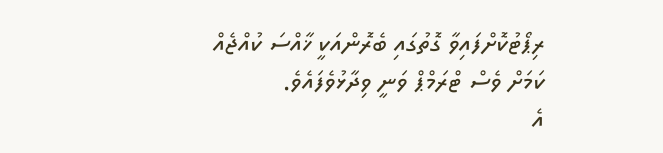ރިޕޯޓުކޮށްފައިވާ ގޮތުގައި ބެރޮންއަކީ ޚާއްސަ ކުއްޖެއް ކަމަށް ވެސް ޓްރަމްޕް ވަނީ ވިދާޅުވެފައެވެ.
އެ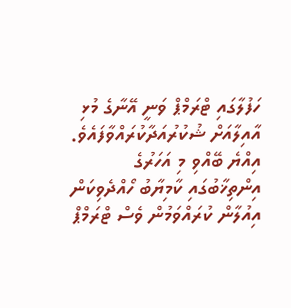ހަފުލާގައި ޓްރަމްޕް ވަނީ އޭނާގެ މުޅި އާއިލާއަށް ޝުކުރުއަދާކުރައްވާފައެވެ.
އިއްޔެ ބޭއްވި މި އަހަރުގެ އިންތިޚާބުގައި ކާމިޔާބު ހޯއްދެވިކަން އިއުލާން ކުރައްވަމުން ވެސް ޓްރަމްޕް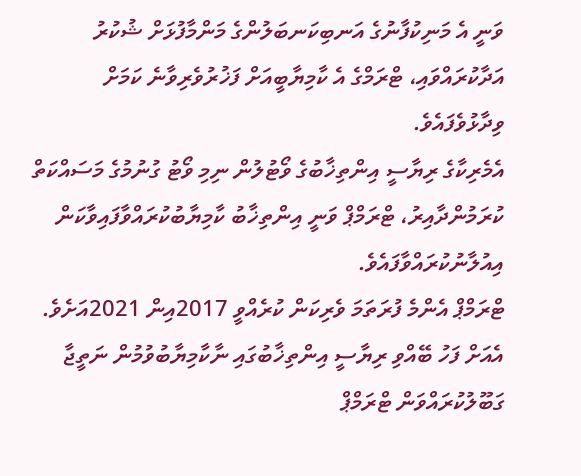ވަނީ އެ މަނިކުފާނުގެ އަނބިކަނބަލުންގެ މަންމާފުޅަށް ޝުކުރު އަދާކުރައްވައި، ޓްރަމްގެ އެ ކާމިޔާބީއަށް ފަޚުރުވެރިވާނެ ކަމަށް ވިދާޅުވެފައެވެ.
އެމެރިކާގެ ރިޔާސީ އިންތިޚާބުގެ ވޯޓުލުން ނިމި ވޯޓު ގުނުމުގެ މަސައްކަތް ކުރަމުންދާއިރު، ޓްރަމްޕް ވަނީ އިންތިޚާބު ކާމިޔާބުކުރައްވާފައިވާކަން އިއުލާނުކުރައްވާފައެވެ.
ޓްރަމްޕް އެންމެ ފުރަތަމަ ވެރިކަން ކުރެއްވީ 2017އިން 2021އަށެވެ. އެއަށް ފަހު ބޭއްވި ރިޔާސީ އިންތިޚާބުގައި ނާކާމިޔާބުވުމުން ނަތީޖާ ގަބޫލުކުރައްވަން ޓްރަމްޕް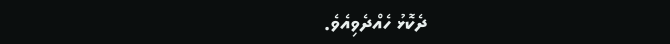ދެކޮޅު ހެއްދެވިއެވެ.